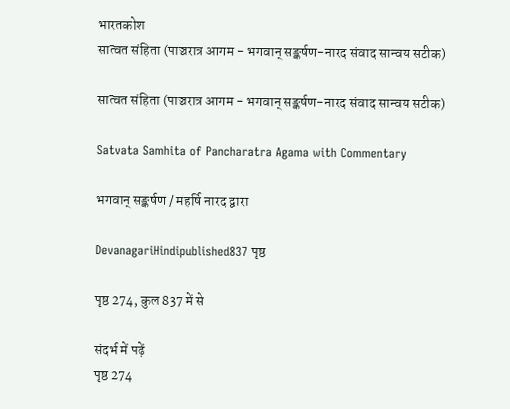भारतकोश
सात्वत संहिता (पाञ्चरात्र आगम - भगवान् सङ्कर्षण-नारद संवाद सान्वय सटीक)

सात्वत संहिता (पाञ्चरात्र आगम - भगवान् सङ्कर्षण-नारद संवाद सान्वय सटीक)

Satvata Samhita of Pancharatra Agama with Commentary

भगवान् सङ्कर्षण / महर्षि नारद द्वारा

DevanagariHindipublished837 पृष्ठ

पृष्ठ 274, कुल 837 में से

संदर्भ में पढ़ें
पृष्ठ 274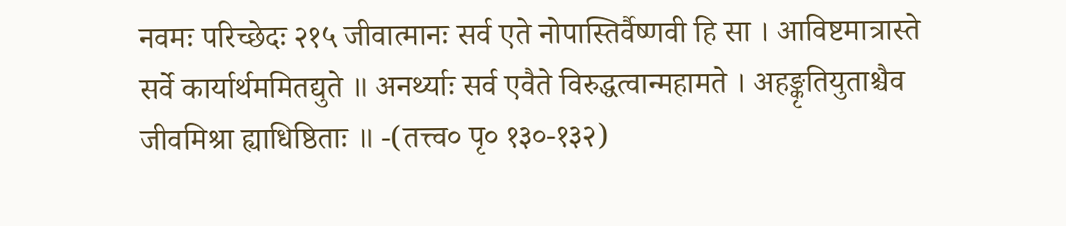नवमः परिच्छेदः २१५ जीवात्मानः सर्व एते नोपास्तिर्वैष्णवी हि सा । आविष्टमात्रास्ते सर्वे कार्यार्थममितद्युते ॥ अनर्थ्याः सर्व एवैते विरुद्धत्वान्महामते । अहङ्कृतियुताश्चैव जीवमिश्रा ह्याधिष्ठिताः ॥ -(तत्त्व० पृ० १३०-१३२)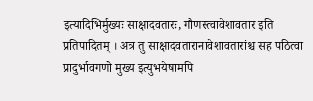इत्यादिभिर्मुख्यः साक्षादवतारः, गौणस्त्वावेशावतार इति प्रतिपादितम् । अत्र तु साक्षादवतारानावेशावतारांश्च सह पठित्वा प्रादुर्भावगणो मुख्य इत्युभयेषामपि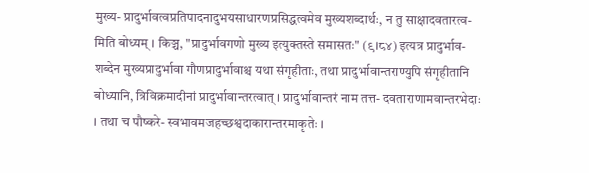मुख्य- प्रादुर्भावत्वप्रतिपादनादुभयसाधारणप्रसिद्धत्वमेव मुख्यशब्दार्थः, न तु साक्षादवतारत्व- मिति बोध्यम् । किञ्च, "प्रादुर्भावगणो मुख्य इत्युक्तस्ते समासतः" (९।८४) इत्यत्र प्रादुर्भाव- शब्देन मुख्यप्रादुर्भावा गौणप्रादुर्भावाश्च यथा संगृहीताः, तथा प्रादुर्भावान्तराण्युपि संगृहीतानि बोध्यानि, त्रिविक्रमादीनां प्रादुर्भावान्तरत्वात् । प्रादुर्भावान्तरं नाम तत्त- दवताराणामवान्तरभेदाः । तथा च पौष्करे- स्वभावमजहच्छश्वदाकारान्तरमाकृतेः ।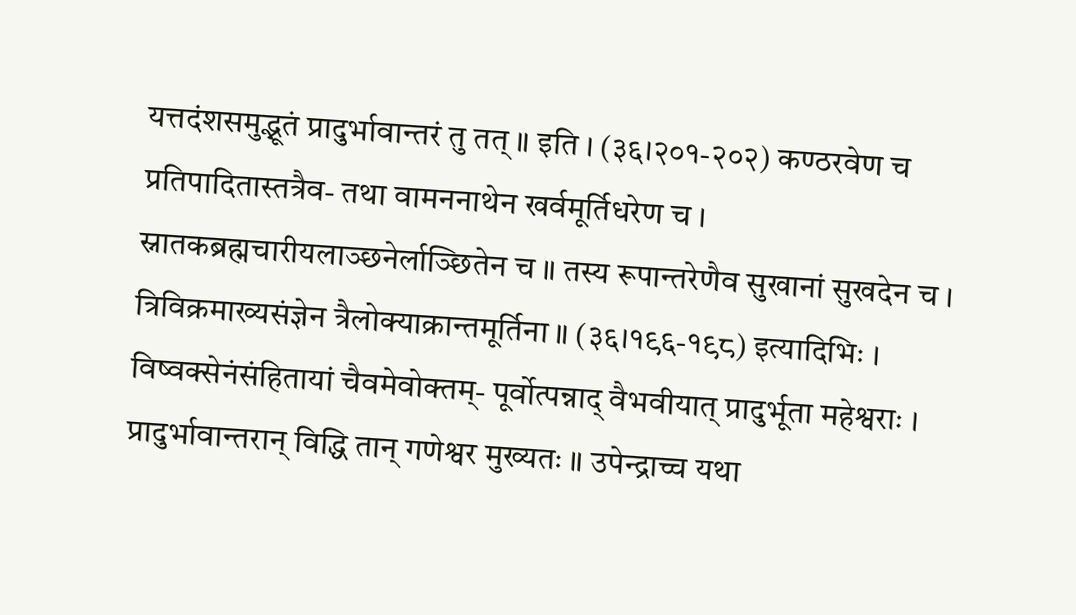यत्तदंशसमुद्भूतं प्रादुर्भावान्तरं तु तत् ॥ इति । (३६।२०१-२०२) कण्ठरवेण च प्रतिपादितास्तत्रैव- तथा वामननाथेन खर्वमूर्तिधरेण च । स्नातकब्रह्मचारीयलाञ्छनेर्लाञ्छितेन च ॥ तस्य रूपान्तरेणैव सुखानां सुखदेन च । त्रिविक्रमाख्यसंज्ञेन त्रैलोक्याक्रान्तमूर्तिना ॥ (३६।१९६-१९८) इत्यादिभिः । विष्वक्सेनंसंहितायां चैवमेवोक्तम्- पूर्वोत्पन्नाद् वैभवीयात् प्रादुर्भूता महेश्वराः । प्रादुर्भावान्तरान् विद्धि तान् गणेश्वर मुख्यतः ॥ उपेन्द्राच्च यथा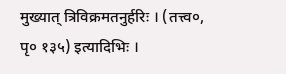मुख्यात् त्रिविक्रमतनुर्हरिः । (तत्त्व०, पृ० १३५) इत्यादिभिः ।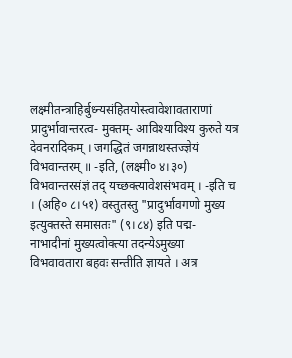लक्ष्मीतन्त्राहिर्बुध्न्यसंहितयोस्त्वावेशावताराणां प्रादुर्भावान्तरत्व- मुक्तम्- आविश्याविश्य कुरुते यत्र देवनरादिकम् । जगद्धितं जगन्नाथस्तज्ज्ञेयं विभवान्तरम् ॥ -इति, (लक्ष्मी० ४।३०) विभवान्तरसंज्ञं तद् यच्छक्त्यावेशसंभवम् । -इति च । (अहि० ८।५१) वस्तुतस्तु "प्रादुर्भावगणो मुख्य इत्युक्तस्ते समासतः" (९।८४) इति पद्म- नाभादीनां मुख्यत्वोक्त्या तदन्येऽमुख्या विभवावतारा बहवः सन्तीति ज्ञायते । अत्र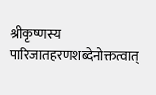श्रीकृष्णस्य पारिजातहरणशब्देनोक्तत्वात्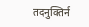तदनुक्तिर्न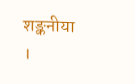शङ्कनीया ।